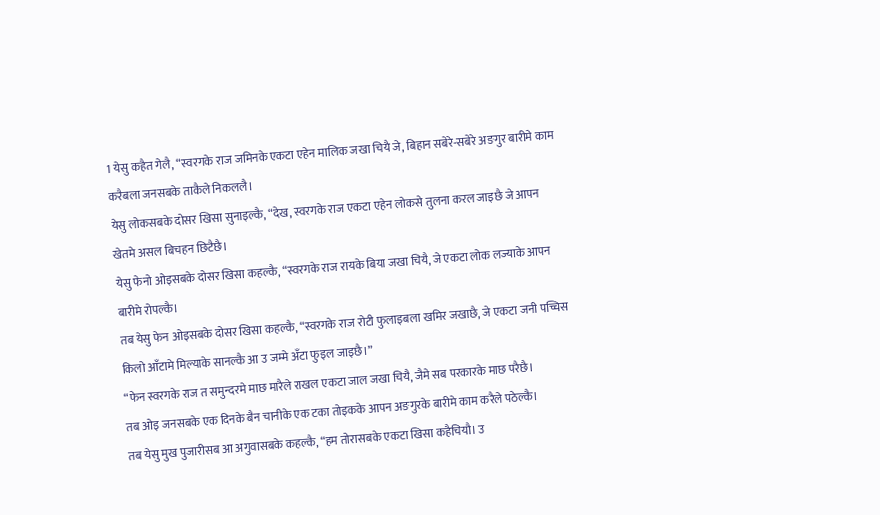1 येसु कहैत गेलै, “स्वरगके राज जमिनके एकटा एहेन मालिक जखा चियै जे, बिहान सबेरे-सबेरे अङगुर बारीमे काम करैबला जनसबके ताकैले निकललै।
येसु लोकसबके दोसर खिसा सुनाइल्कै, “देख, स्वरगके राज एकटा एहेन लोकसे तुलना करल जाइछै जे आपन खेतमे असल बिचहन छिटैछै।
येसु फेनो ओइसबके दोसर खिसा कहल्कै, “स्वरगके राज रायके बिया जखा चियै, जे एकटा लोक लज्याके आपन बारीमे रोपल्कै।
तब येसु फेन ओइसबके दोसर खिसा कहल्कै, “स्वरगके राज रोटी फुलाइबला खमिर जखाछै, जे एकटा जनी पच्चिस किलो आँटामे मिल्याके सानल्कै आ उ जम्मे अँटा फुइल जाइछै।”
“फेन स्वरगके राज त समुन्दरमे माछ मारैले राखल एकटा जाल जखा चियै, जैमे सब परकारके माछ परैछै।
तब ओइ जनसबके एक दिनके बैन चानीके एक टका तोइकके आपन अङगुरके बारीमे काम करैले पठेल्कै।
तब येसु मुख पुजारीसब आ अगुवासबके कहल्कै, “हम तोरासबके एकटा खिसा कहैचियौ। उ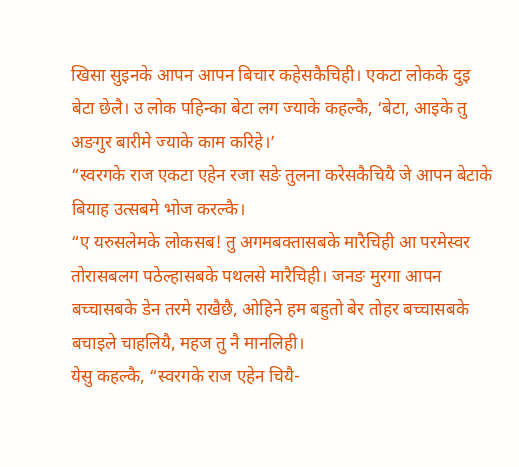खिसा सुइनके आपन आपन बिचार कहेसकैचिही। एकटा लोकके दुइ बेटा छेलै। उ लोक पहिन्का बेटा लग ज्याके कहल्कै, ‘बेटा, आइके तु अङगुर बारीमे ज्याके काम करिहे।’
“स्वरगके राज एकटा एहेन रजा सङे तुलना करेसकैचियै जे आपन बेटाके बियाह उत्सबमे भोज करल्कै।
“ए यरुसलेमके लोकसब! तु अगमबक्तासबके मारैचिही आ परमेस्वर तोरासबलग पठेल्हासबके पथलसे मारैचिही। जनङ मुरगा आपन बच्चासबके डेन तरमे राखैछै, ओहिने हम बहुतो बेर तोहर बच्चासबके बचाइले चाहलियै, महज तु नै मानलिही।
येसु कहल्कै, “स्वरगके राज एहेन चियै-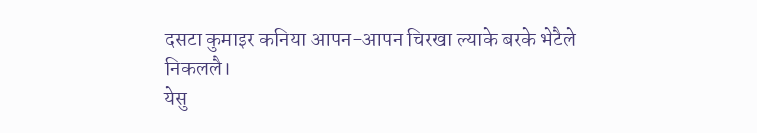दसटा कुमाइर कनिया आपन-आपन चिरखा ल्याके बरके भेटैले निकललै।
येसु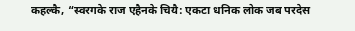कहल्कै, “स्वरगके राज एहैनके चियै: एकटा धनिक लोक जब परदेस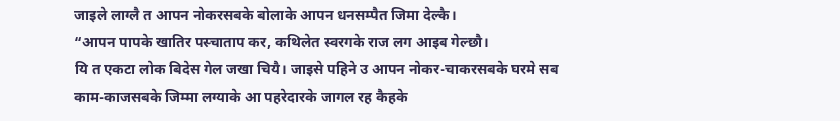जाइले लाग्लै त आपन नोकरसबके बोलाके आपन धनसम्पैत जिमा देल्कै।
“आपन पापके खातिर पस्चाताप कर, कथिलेत स्वरगके राज लग आइब गेल्छौ।
यि त एकटा लोक बिदेस गेल जखा चियै। जाइसे पहिने उ आपन नोकर-चाकरसबके घरमे सब काम-काजसबके जिम्मा लग्याके आ पहरेदारके जागल रह कैहके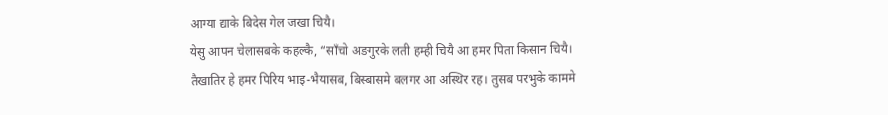आग्या द्याके बिदेस गेल जखा चियै।
येसु आपन चेलासबके कहल्कै, “साँचो अङगुरके लती हम्ही चियै आ हमर पिता किसान चियै।
तैखातिर हे हमर पिरिय भाइ-भैयासब, बिस्बासमे बलगर आ अस्थिर रह। तुसब परभुके काममे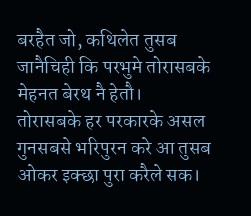बरहैत जो, कथिलेत तुसब जानैचिही कि परभुमे तोरासबके मेहनत बेरथ नै हेतौ।
तोरासबके हर परकारके असल गुनसबसे भरिपुरन करे आ तुसब ओकर इक्छा पुरा करैले सक।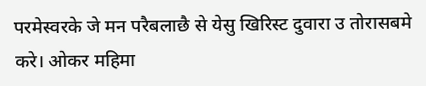परमेस्वरके जे मन परैबलाछै से येसु खिरिस्ट दुवारा उ तोरासबमे करे। ओकर महिमा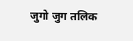जुगो जुग तलिक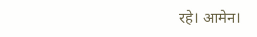रहे। आमेन।